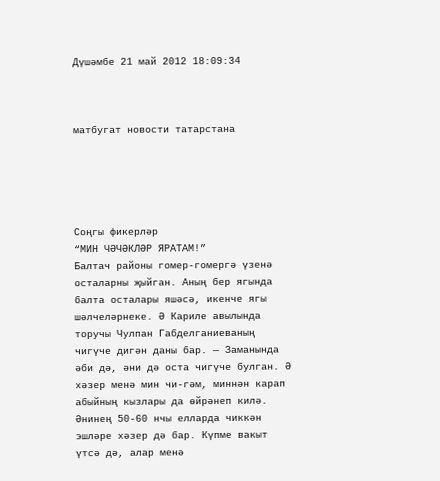Дүшәмбе 21 май 2012 18:09:34



матбугат новости татарстана





Соңгы фикерләр
“МИН ЧӘЧӘКЛӘР ЯРАТАМ!”
Балтач районы гомер-гомергә үзенә осталарны җыйган. Аның бер ягында балта осталары яшәсә, икенче ягы шәлчеләрнеке. Ә Кариле авылында торучы Чулпан Габделганиеваның чигүче дигән даны бар. — Заманында әби дә, әни дә оста чигүче булган. Ә хәзер менә мин чи-гәм, миннән карап абыйның кызлары да өйрәнеп килә. Әнинең 50-60 нчы елларда чиккән эшләре хәзер дә бар. Күпме вакыт үтсә дә, алар менә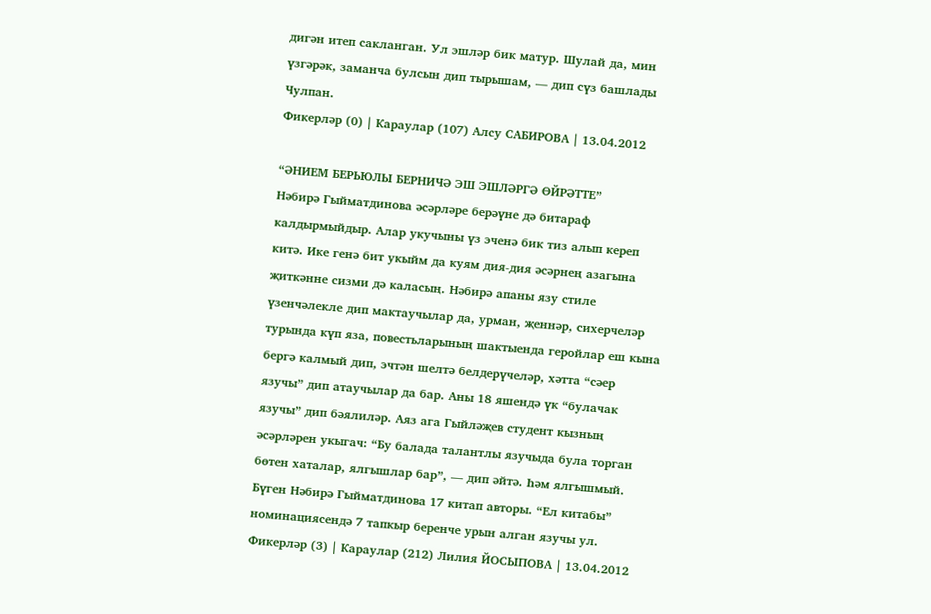дигән итеп сакланган. Ул эшләр бик матур. Шулай да, мин үзгәрәк, заманча булсын дип тырышам, — дип сүз башлады Чулпан.
Фикерләр (0) | Караулар (107) Алсу САБИРОВА | 13.04.2012

“ӘНИЕМ БЕРЬЮЛЫ БЕРНИЧӘ ЭШ ЭШЛӘРГӘ ӨЙРӘТТЕ”
Нәбирә Гыйматдинова әсәрләре берәүне дә битараф калдырмыйдыр. Алар укучыны үз эченә бик тиз алып кереп китә. Ике генә бит укыйм да куям дия-дия әсәрнең азагына җиткәнне сизми дә каласың. Нәбирә апаны язу стиле үзенчәлекле дип мактаучылар да, урман, җеннәр, сихерчеләр турында күп яза, повестьларының шактыенда геройлар еш кына бергә калмый дип, эчтән шелтә белдерүчеләр, хәтта “сәер язучы” дип атаучылар да бар. Аны 18 яшендә үк “булачак язучы” дип бәялиләр. Аяз ага Гыйләҗев студент кызның әсәрләрен укыгач: “Бу балада талантлы язучыда була торган бөтен хаталар, ялгышлар бар”, — дип әйтә. Һәм ялгышмый. Бүген Нәбирә Гыйматдинова 17 китап авторы. “Ел китабы” номинациясендә 7 тапкыр беренче урын алган язучы ул.
Фикерләр (3) | Караулар (212) Лилия ЙОСЫПОВА | 13.04.2012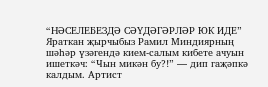“НӘСЕЛЕБЕЗДӘ СӘҮДӘГӘРЛӘР ЮК ИДЕ”
Яраткан җырчыбыз Рамил Миндиярның шәһәр үзәгендә кием-салым кибете ачуын ишеткәч: “Чын микән бу?!” — дип гаҗәпкә калдым. Артист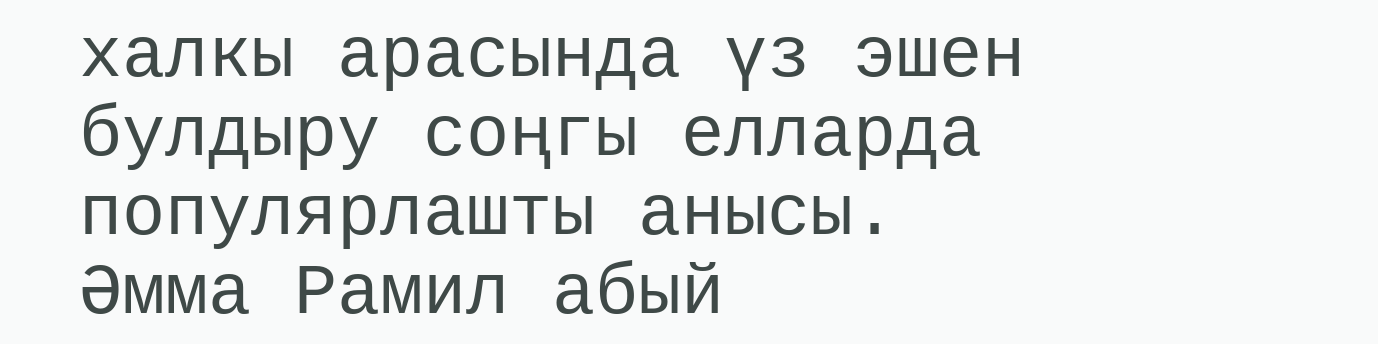халкы арасында үз эшен булдыру соңгы елларда популярлашты анысы. Әмма Рамил абый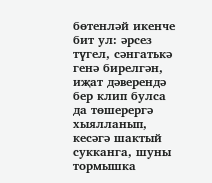бөтенләй икенче бит ул: әрсез түгел, сәнгатькә генә бирелгән, иҗат дәверендә бер клип булса да төшерергә хыялланып, кесәгә шактый сукканга, шуны тормышка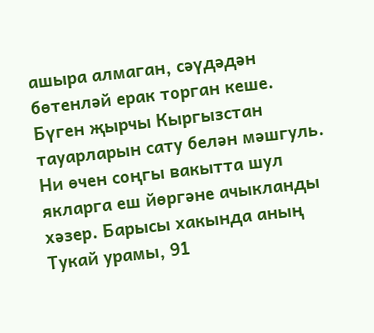ашыра алмаган, сәүдәдән бөтенләй ерак торган кеше. Бүген җырчы Кыргызстан тауарларын сату белән мәшгуль. Ни өчен соңгы вакытта шул якларга еш йөргәне ачыкланды хәзер. Барысы хакында аның Тукай урамы, 91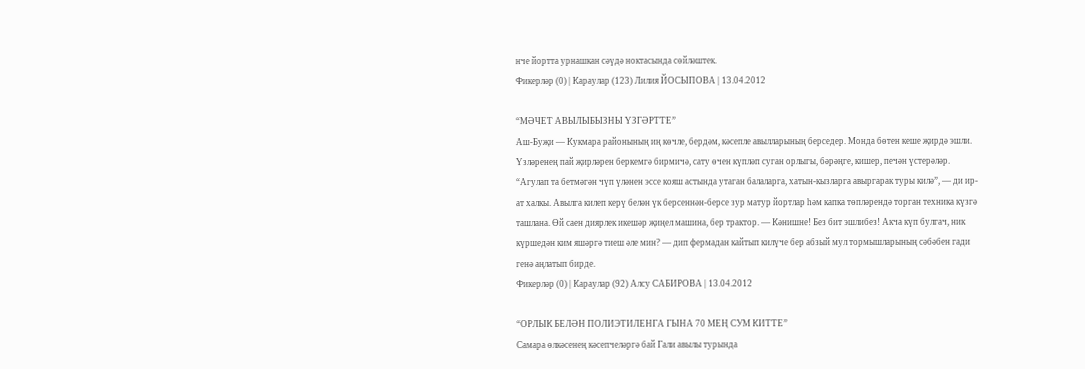нче йортта урнашкан сәүдә ноктасында сөйләштек.
Фикерләр (0) | Караулар (123) Лилия ЙОСЫПОВА | 13.04.2012

“МӘЧЕТ АВЫЛЫБЫЗНЫ ҮЗГӘРТТЕ”
Аш-Буҗи — Кукмара районының иң көчле, бердәм, кәсепле авылларының берседер. Монда бөтен кеше җирдә эшли. Үзләренең пай җирләрен беркемгә бирмичә, сату өчен күпләп суган орлыгы, бәрәңге, кишер, печән үстерәләр. “Агулап та бетмәгән чүп үләнен эссе кояш астында утаган балаларга, хатын-кызларга авыргарак туры килә”, — ди ир-ат халкы. Авылга килеп керү белән үк берсеннән-берсе зур матур йортлар һәм капка төпләрендә торган техника күзгә ташлана. Өй саен диярлек икешәр җиңел машина, бер трактор. — Кәнишне! Без бит эшлибез! Акча күп булгач, ник күршедән ким яшәргә тиеш әле мин? — дип фермадан кайтып килүче бер абзый мул тормышларының сәбәбен гади генә аңлатып бирде.
Фикерләр (0) | Караулар (92) Алсу САБИРОВА | 13.04.2012

“ОРЛЫК БЕЛӘН ПОЛИЭТИЛЕНГА ГЫНА 70 МЕҢ СУМ КИТТЕ”
Самара өлкәсенең кәсепчеләргә бай Гали авылы турында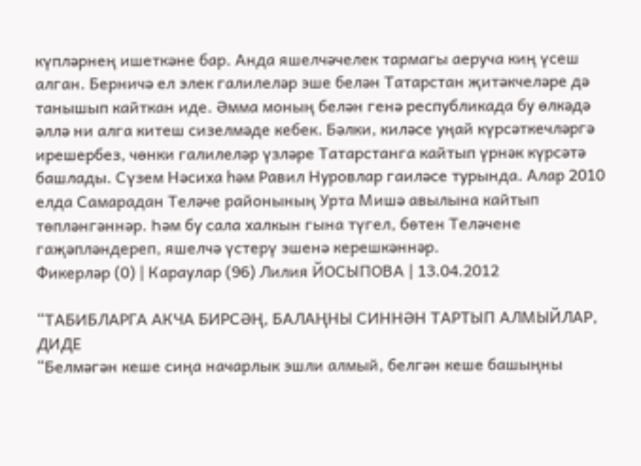күпләрнең ишеткәне бар. Анда яшелчәчелек тармагы аеруча киң үсеш алган. Берничә ел элек галилеләр эше белән Татарстан җитәкчеләре дә танышып кайткан иде. Әмма моның белән генә республикада бу өлкәдә әллә ни алга китеш сизелмәде кебек. Бәлки, киләсе уңай күрсәткечләргә ирешербез, чөнки галилеләр үзләре Татарстанга кайтып үрнәк күрсәтә башлады. Сүзем Нәсиха һәм Равил Нуровлар гаиләсе турында. Алар 2010 елда Самарадан Теләче районының Урта Мишә авылына кайтып төпләнгәннәр. Һәм бу сала халкын гына түгел, бөтен Теләчене гаҗәпләндереп, яшелчә үстерү эшенә керешкәннәр.
Фикерләр (0) | Караулар (96) Лилия ЙОСЫПОВА | 13.04.2012

“ТАБИБЛАРГА АКЧА БИРСӘҢ, БАЛАҢНЫ СИННӘН ТАРТЫП АЛМЫЙЛАР, ДИДЕ
“Белмәгән кеше сиңа начарлык эшли алмый, белгән кеше башыңны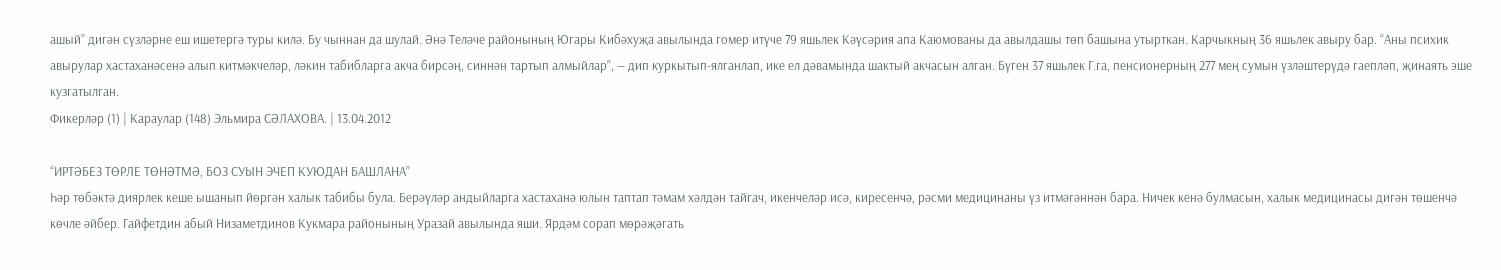ашый” дигән сүзләрне еш ишетергә туры килә. Бу чыннан да шулай. Әнә Теләче районының Югары Кибәхуҗа авылында гомер итүче 79 яшьлек Кәүсәрия апа Каюмованы да авылдашы төп башына утырткан. Карчыкның 36 яшьлек авыру бар. “Аны психик авырулар хастаханәсенә алып китмәкчеләр, ләкин табибларга акча бирсәң, синнән тартып алмыйлар”, — дип куркытып-ялганлап, ике ел дәвамында шактый акчасын алган. Бүген 37 яшьлек Г.га, пенсионерның 277 мең сумын үзләштерүдә гаепләп, җинаять эше кузгатылган.
Фикерләр (1) | Караулар (148) Эльмира СӘЛАХОВА. | 13.04.2012

“ИРТӘБЕЗ ТӨРЛЕ ТӨНӘТМӘ, БОЗ СУЫН ЭЧЕП КУЮДАН БАШЛАНА”
Һәр төбәктә диярлек кеше ышанып йөргән халык табибы була. Берәүләр андыйларга хастаханә юлын таптап тәмам хәлдән тайгач, икенчеләр исә, киресенчә, рәсми медицинаны үз итмәгәннән бара. Ничек кенә булмасын, халык медицинасы дигән төшенчә көчле әйбер. Гайфетдин абый Низаметдинов Кукмара районының Уразай авылында яши. Ярдәм сорап мөрәҗәгать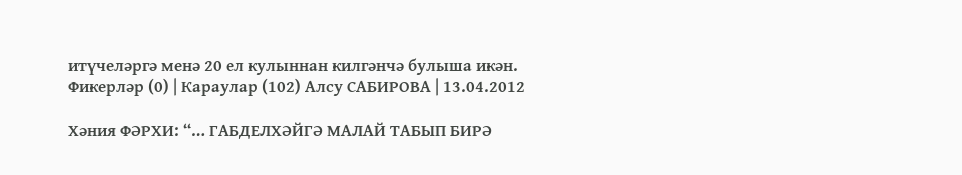итүчеләргә менә 20 ел кулыннан килгәнчә булыша икән.
Фикерләр (0) | Караулар (102) Алсу САБИРОВА | 13.04.2012

Хәния ФӘРХИ: “… ГАБДЕЛХӘЙГӘ МАЛАЙ ТАБЫП БИРӘ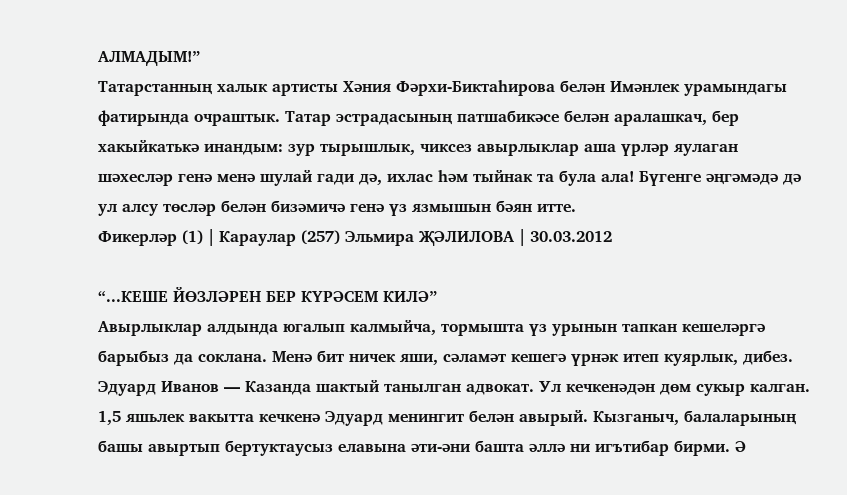АЛМАДЫМ!”
Татарстанның халык артисты Хәния Фәрхи-Биктаһирова белән Имәнлек урамындагы фатирында очраштык. Татар эстрадасының патшабикәсе белән аралашкач, бер хакыйкатькә инандым: зур тырышлык, чиксез авырлыклар аша үрләр яулаган шәхесләр генә менә шулай гади дә, ихлас һәм тыйнак та була ала! Бүгенге әңгәмәдә дә ул алсу төсләр белән бизәмичә генә үз язмышын бәян итте.
Фикерләр (1) | Караулар (257) Эльмира ҖӘЛИЛОВА | 30.03.2012

“...КЕШЕ ЙӨЗЛӘРЕН БЕР КҮРӘСЕМ КИЛӘ”
Авырлыклар алдында югалып калмыйча, тормышта үз урынын тапкан кешеләргә барыбыз да соклана. Менә бит ничек яши, сәламәт кешегә үрнәк итеп куярлык, дибез. Эдуард Иванов — Казанда шактый танылган адвокат. Ул кечкенәдән дөм сукыр калган. 1,5 яшьлек вакытта кечкенә Эдуард менингит белән авырый. Кызганыч, балаларының башы авыртып бертуктаусыз елавына әти-әни башта әллә ни игътибар бирми. Ә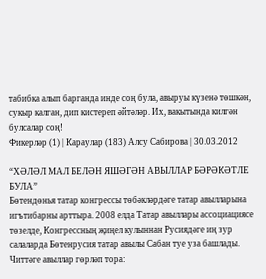табибка алып барганда инде соң була, авыруы күзенә төшкән, сукыр калган, дип кистереп әйтәләр. Их, вакытында килгән булсалар соң!
Фикерләр (1) | Караулар (183) Алсу Сабирова | 30.03.2012

“ХӘЛӘЛ МАЛ БЕЛӘН ЯШӘГӘН АВЫЛЛАР БӘРӘКӘТЛЕ БУЛА”
Бөтендөнья татар конгрессы төбәкләрдәге татар авылларына игътибарны арттыра. 2008 елда Татар авыллары ассоциациясе төзелде, Конгрессның җиңел кулыннан Русиядәге иң зур салаларда Бөтенрусия татар авылы Сабан туе уза башлады. Читтәге авыллар гөрләп тора: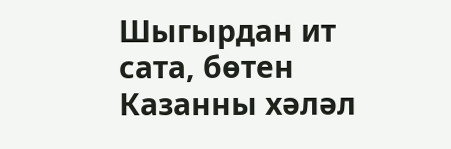Шыгырдан ит сата, бөтен Казанны хәләл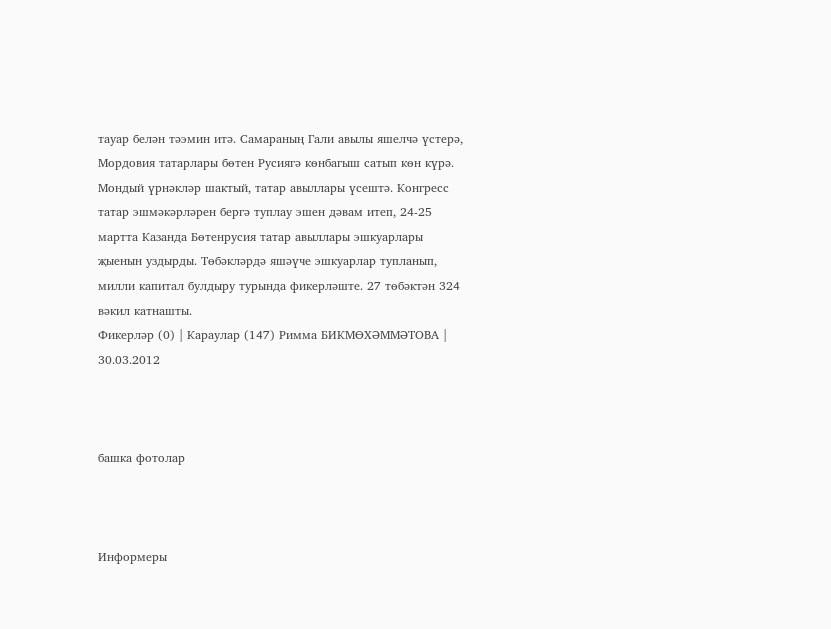тауар белән тәэмин итә. Самараның Гали авылы яшелчә үстерә, Мордовия татарлары бөтен Русиягә көнбагыш сатып көн күрә. Мондый үрнәкләр шактый, татар авыллары үсештә. Конгресс татар эшмәкәрләрен бергә туплау эшен дәвам итеп, 24-25 мартта Казанда Бөтенрусия татар авыллары эшкуарлары җыенын уздырды. Төбәкләрдә яшәүче эшкуарлар тупланып, милли капитал булдыру турында фикерләште. 27 төбәктән 324 вәкил катнашты.
Фикерләр (0) | Караулар (147) Римма БИКМӨХӘММӘТОВА | 30.03.2012



башка фотолар



Информеры